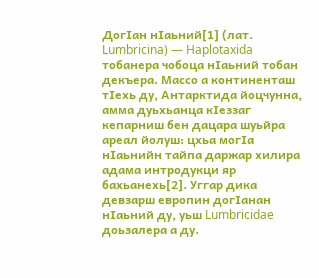ДогӀан нӀаьний[1] (лат. Lumbricina) — Haplotaxida тобанера чобоца нӀаьний тобан декъера. Массо а континенташ тӀехь ду, Антарктида йоцчунна, амма дуьхьанца кӀеззаг кепарниш бен дацара шуьйра ареал йолуш: цхьа могӀа нӀаьнийн тайпа даржар хилира адама интродукци яр бахьанехь[2]. Уггар дика девзарш европин догӀанан нӀаьний ду, уьш Lumbricidae доьзалера а ду.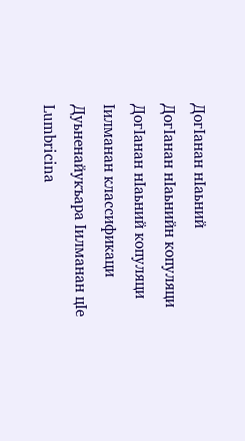ДогӀанан нӀаьний
ДогӀанан нӀаьнийн копуляци
ДогӀанан нӀаьний копуляци
Ӏилманан классификаци
Дуьненайукъара Ӏилманан цӀе
Lumbricina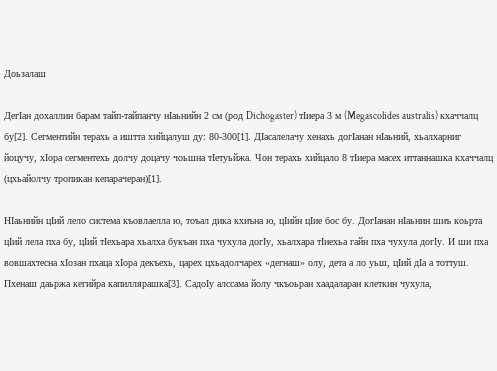Доьзалаш

ДегӀан дохаллин барам тайп-тайпанчу нӀаьнийн 2 см (род Dichogaster) тӀиера 3 м (Megascolides australis) кхаччалц бу[2]. Сегментийн терахь а иштта хийцалуш ду: 80-300[1]. ДӀасалелачу хенахь догӀанан нӀаьний, хьалхарниг йоцучу, хӀора сегментехь долчу доцачу чоьшна тӀетуьйжа. Чон терахь хийцало 8 тӀиера масех иттаннашка кхаччалц (цхьайолчу тропикан кепарачеран)[1].

НӀаьнийн цӀий лело система къовлаелла ю, тоъал дика кхиъна ю, цӀийн цӀие бос бу. ДогӀанан нӀаьнин шиъ коьрта цӀий лела пха бу, цӀий тӀехьара хьалха букъан пха чухула догӀу, хьалхара тӀиехьа гайн пха чухула догӀу. И ши пха вовшахтесна хӀозан пхаца хӀора декъехь, царех цхьадолчарех «дегнаш» олу, дета а ло уьш, цӀий дӀа а тоттуш. Пхенаш даьржа кегийра капиллярашка[3]. СадоӀу алссама йолу чкъоьран хаадаларан клеткин чухула,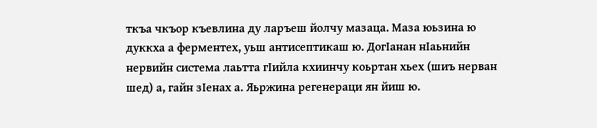ткъа чкъор къевлина ду ларъеш йолчу мазаца. Маза юьзина ю дуккха а ферментех, уьш антисептикаш ю. ДогӀанан нӀаьнийн нервийн система лаьтта гӀийла кхиинчу коьртан хьех (шиъ нерван шед) а, гайн зӀенах а. Яьржина регенераци ян йиш ю.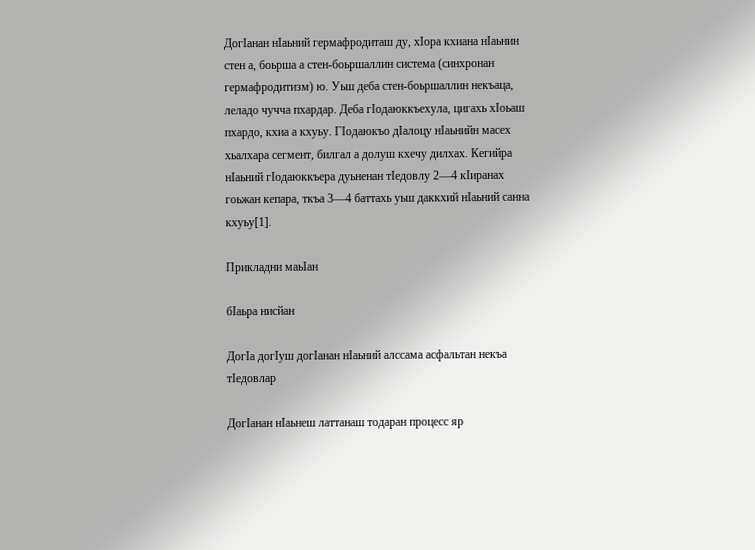ДогӀанан нӀаьний гермафродиташ ду, хӀора кхиана нӀаьнин стен а, боьрша а стен-боьршаллин система (синхронан гермафродитизм) ю. Уьш деба стен-боьршаллин некъаца, леладо чучча пхардар. Деба гӀодаюккъехула, цигахь хӀоьаш пхардо, кхиа а кхуьу. ГӀодаюкъо дӀалоцу нӀаьнийн масех хьалхара сегмент, билгал а долуш кхечу дилхах. Кегийра нӀаьний гӀодаюккъера дуьненан тӀедовлу 2—4 кӀиранах гоьжан кепара, ткъа 3—4 баттахь уьш даккхий нӀаьний санна кхуьу[1].

Прикладни маьӀан

бӀаьра нисйан

ДогӀа догӀуш догӀанан нӀаьний алссама асфальтан некъа тӀедовлар

ДогӀанан нӀаьнеш латтанаш тодаран процесс яр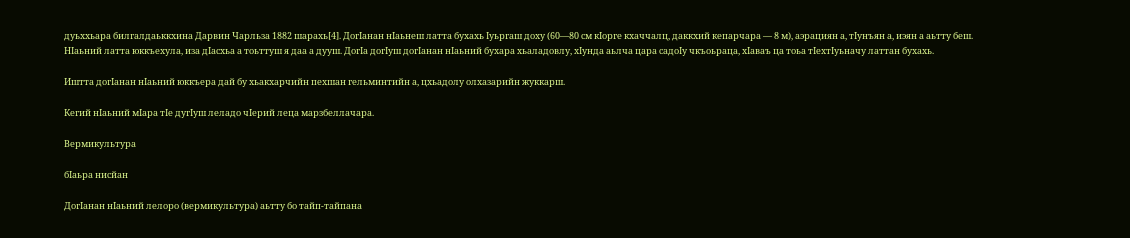дуьххьара билгалдаьккхина Дарвин Чарльза 1882 шарахь[4]. ДогӀанан нӀаьнеш латта бухахь Ӏуьргаш доху (60—80 см кӀорге кхаччалц, даккхий кепарчара — 8 м), аэрациян а, тӀунъян а, иэян а аьтту беш. НӀаьний латта юккъехула, иза дӀасхьа а тоьттуш я даа а дууш. ДогӀа догӀуш догӀанан нӀаьний бухара хьаладовлу, хӀунда аьлча цара садоӀу чкъоьраца, хӀаваъ ца тоьа тӀехтӀуьначу латтан бухахь.

Иштта догӀанан нӀаьний юккъера дай бу хьакхарчийн пехшан гельминтийн а, цхьадолу олхазарийн жуккарш.

Кегий нӀаьний мӀара тӀе дугӀуш леладо чӀерий леца марзбеллачара.

Вермикультура

бӀаьра нисйан

ДогӀанан нӀаьний лелоро (вермикультура) аьтту бо тайп-тайпана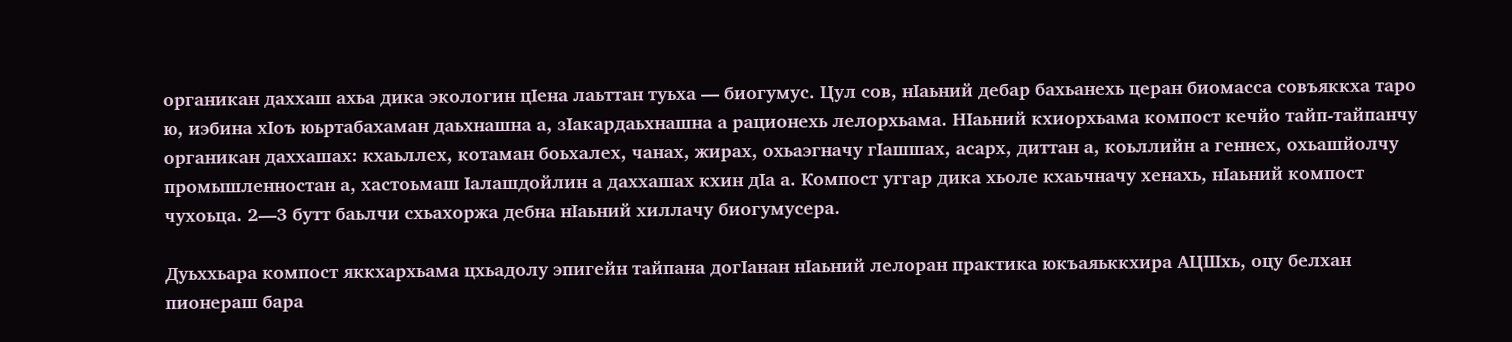органикан даххаш ахьа дика экологин цӀена лаьттан туьха — биогумус. Цул сов, нӀаьний дебар бахьанехь церан биомасса совъяккха таро ю, иэбина хӀоъ юьртабахаман даьхнашна а, зӀакардаьхнашна а рационехь лелорхьама. НӀаьний кхиорхьама компост кечйо тайп-тайпанчу органикан даххашах: кхаьллех, котаман боьхалех, чанах, жирах, охьаэгначу гӀашшах, асарх, диттан а, коьллийн а геннех, охьашйолчу промышленностан а, хастоьмаш Ӏалашдойлин а даххашах кхин дӀа а. Компост уггар дика хьоле кхаьчначу хенахь, нӀаьний компост чухоьца. 2—3 бутт баьлчи схьахоржа дебна нӀаьний хиллачу биогумусера.

Дуьххьара компост яккхархьама цхьадолу эпигейн тайпана догӀанан нӀаьний лелоран практика юкъаяьккхира АЦШхь, оцу белхан пионераш бара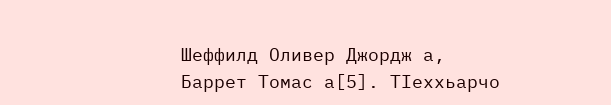Шеффилд Оливер Джордж а, Баррет Томас а[5]. ТӀеххьарчо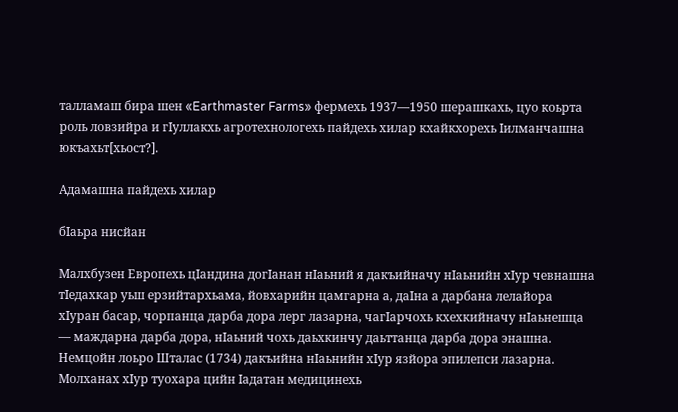талламаш бира шен «Earthmaster Farms» фермехь 1937—1950 шерашкахь, цуо коьрта роль ловзийра и гӀуллакхь агротехнологехь пайдехь хилар кхайкхорехь Ӏилманчашна юкъахьт[хьост?].

Адамашна пайдехь хилар

бӀаьра нисйан

Малхбузен Европехь цӀандина догӀанан нӀаьний я дакъийначу нӀаьнийн хӀур чевнашна тӀедахкар уьш ерзийтархьама, йовхарийн цамгарна а, даӀна а дарбана лелайора хӀуран басар, чорпанца дарба дора лерг лазарна, чагӀарчохь кхехкийначу нӀаьнешца — маждарна дарба дора, нӀаьний чохь даьхкинчу даьттанца дарба дора энашна. Немцойн лоьро Шталас (1734) дакъийна нӀаьнийн хӀур язйора эпилепси лазарна. Молханах хӀур туохара цийн Ӏадатан медицинехь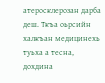атеросклерозан дарба деш. Ткъа оьрсийн халкъан медицинехь туьха а тесна, дохдина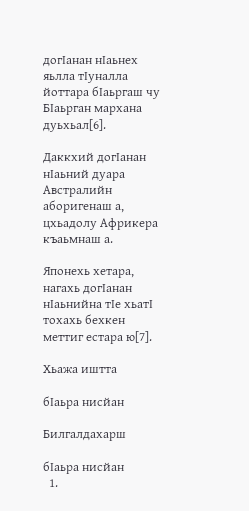догӀанан нӀаьнех яьлла тӀуналла йоттара бӀаьргаш чу БӀаьрган мархана дуьхьал[6].

Даккхий догӀанан нӀаьний дуара Австралийн аборигенаш а, цхьадолу Африкера къаьмнаш а.

Японехь хетара, нагахь догӀанан нӀаьнийна тӀе хьатӀ тохахь бехкен меттиг естара ю[7].

Хьажа иштта

бӀаьра нисйан

Билгалдахарш

бӀаьра нисйан
  1.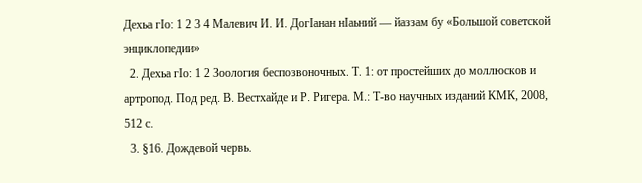Дехьа гӀо: 1 2 3 4 Малевич И. И. ДогӀанан нӀаьний — йаззам бу «Большой советской энциклопедии»
  2. Дехьа гӀо: 1 2 Зоология беспозвоночных. Т. 1: от простейших до моллюсков и артропод. Под ред. В. Вестхайде и Р. Ригера. М.: Т-во научных изданий КМК, 2008, 512 с.
  3. §16. Дождевой червь.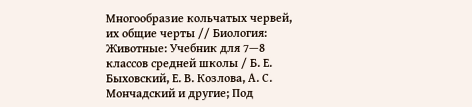Многообразие кольчатых червей, их общие черты // Биология: Животные: Учебник для 7—8 классов средней школы / Б. Е. Быховский, Е. В. Козлова, А. С. Мончадский и другие; Под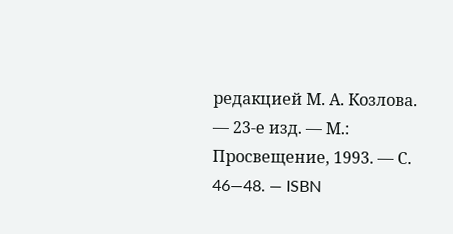редакцией М. А. Козлова. — 23-е изд. — М.: Просвещение, 1993. — С. 46—48. — ISBN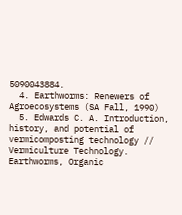5090043884.
  4. Earthworms: Renewers of Agroecosystems (SA Fall, 1990)
  5. Edwards C. A. Introduction, history, and potential of vermicomposting technology // Vermiculture Technology. Earthworms, Organic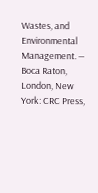Wastes, and Environmental Management. — Boca Raton, London, New York: CRC Press,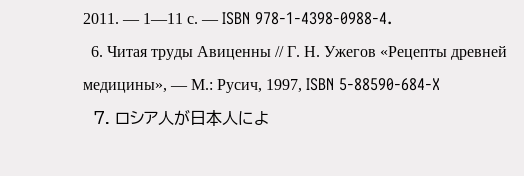2011. — 1—11 с. — ISBN 978-1-4398-0988-4.
  6. Читая труды Авиценны // Г. Н. Ужегов «Рецепты древней медицины», — М.: Русич, 1997, ISBN 5-88590-684-X
  7. ロシア人が日本人によ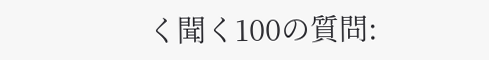く聞く100の質問: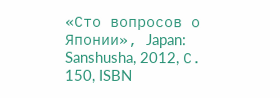«Сто вопросов о Японии», Japan: Sanshusha, 2012, С. 150, ISBN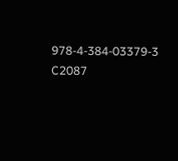978-4-384-03379-3 C2087